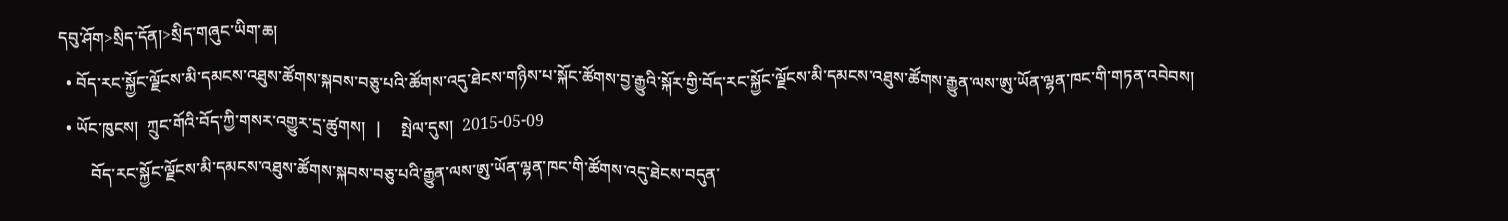དབུ་ཤོག>སྲིད་དོན།>སྲིད་གཞུང་ཡིག་ཆ།
  • བོད་རང་སྐྱོང་ལྗོངས་མི་དམངས་འཐུས་ཚོགས་སྐབས་བཅུ་པའི་ཚོགས་འདུ་ཐེངས་གཉིས་པ་སྐོང་ཚོགས་བྱ་རྒྱུའི་སྐོར་གྱི་བོད་རང་སྐྱོང་ལྗོངས་མི་དམངས་འཐུས་ཚོགས་རྒྱུན་ལས་ཨུ་ཡོན་ལྷན་ཁང་གི་གཏན་འབེབས།
  • ཡོང་ཁུངས།  ཀྲུང་གོའི་བོད་ཀྱི་གསར་འགྱུར་དྲ་ཚུགས།   |     སྤེལ་དུས།  2015-05-09
        བོད་རང་སྐྱོང་ལྗོངས་མི་དམངས་འཐུས་ཚོགས་སྐབས་བཅུ་པའི་རྒྱུན་ལས་ཨུ་ཡོན་ལྷན་ཁང་གི་ཚོགས་འདུ་ཐེངས་བདུན་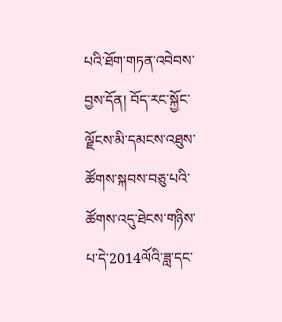པའི་ཐོག་གཏན་འབེབས་བྱས་དོན། བོད་རང་སྐྱོང་ལྗོངས་མི་དམངས་འཐུས་ཚོགས་སྐབས་བཅུ་པའི་ཚོགས་འདུ་ཐེངས་གཉིས་པ་དེ་2014ལོའི་ཟླ་དང་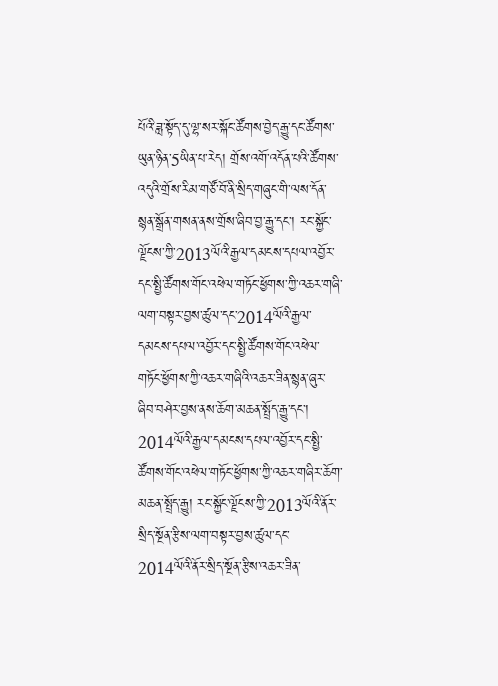པོའི་ཟླ་སྟོད་དུ་ལྷ་སར་སྐོང་ཚོགས་བྱེད་རྒྱུ་དང་ཚོགས་ཡུན་ཉིན་5ཡིན་པ་རེད། གྲོས་འགོ་འདོན་པའི་ཚོགས་འདུའི་གྲོས་རིམ་གཙོ་བོ་ནི་སྲིད་གཞུང་གི་ལས་དོན་སྙན་སྒྲོན་གསན་ནས་གྲོས་ཞིབ་བྱ་རྒྱུ་དང་། རང་སྐྱོང་ལྗོངས་ཀྱི་2013ལོའི་རྒྱལ་དམངས་དཔལ་འབྱོར་དང་སྤྱི་ཚོགས་གོང་འཕེལ་གཏོང་ཕྱོགས་ཀྱི་འཆར་གཞི་ལག་བསྟར་བྱས་ཚུལ་དང་2014ལོའི་རྒྱལ་དམངས་དཔལ་འབྱོར་དང་སྤྱི་ཚོགས་གོང་འཕེལ་གཏོང་ཕྱོགས་ཀྱི་འཆར་གཞིའི་འཆར་ཟིན་སྙན་ཞུར་ཞིབ་བཤེར་བྱས་ནས་ཆོག་མཆན་སྤྲོད་རྒྱུ་དང་། 2014ལོའི་རྒྱལ་དམངས་དཔལ་འབྱོར་དང་སྤྱི་ཚོགས་གོང་འཕེལ་གཏོང་ཕྱོགས་ཀྱི་འཆར་གཞིར་ཆོག་མཆན་སྤྲོད་རྒྱུ། རང་སྐྱོང་ལྗོངས་ཀྱི་2013ལོའི་ནོར་སྲིད་སྔོན་རྩིས་ལག་བསྟར་བྱས་ཚུལ་དང་2014ལོའི་ནོར་སྲིད་སྔོན་རྩིས་འཆར་ཟིན་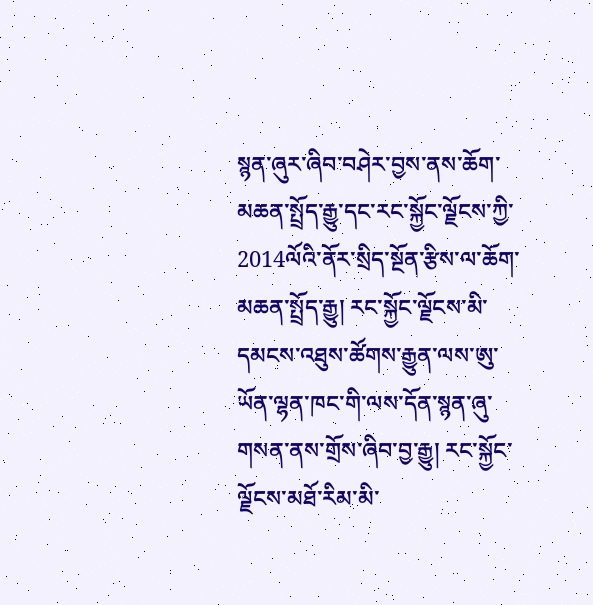སྙན་ཞུར་ཞིབ་བཤེར་བྱས་ནས་ཆོག་མཆན་སྤྲོད་རྒྱུ་དང་རང་སྐྱོང་ལྗོངས་ཀྱི་2014ལོའི་ནོར་སྲིད་སྔོན་རྩིས་ལ་ཆོག་མཆན་སྤྲོད་རྒྱུ། རང་སྐྱོང་ལྗོངས་མི་དམངས་འཐུས་ཚོགས་རྒྱུན་ལས་ཨུ་ཡོན་ལྷན་ཁང་གི་ལས་དོན་སྙན་ཞུ་གསན་ནས་གྲོས་ཞིབ་བྱ་རྒྱུ། རང་སྐྱོང་ལྗོངས་མཐོ་རིམ་མི་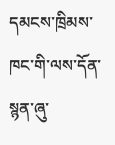དམངས་ཁྲིམས་ཁང་གི་ལས་དོན་སྙན་ཞུ་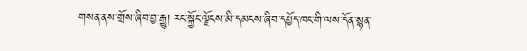གསན་ནས་གྲོས་ཞིབ་བྱ་རྒྱུ། རང་སྐྱོང་ལྗོངས་མི་དམངས་ཞིབ་དཔྱོད་ཁང་གི་ལས་དོན་སྙན་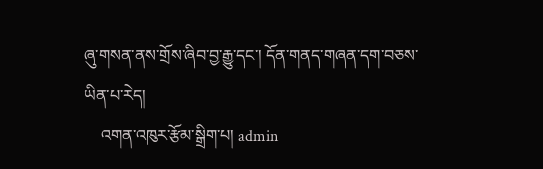ཞུ་གསན་ནས་གྲོས་ཞིབ་བྱ་རྒྱུ་དང་། དོན་གནད་གཞན་དག་བཅས་ཡིན་པ་རེད།
    འགན་འཁུར་རྩོམ་སྒྲིག་པ། admin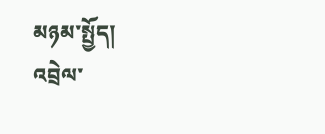མཉམ་སྤྱོད།
འབྲེལ་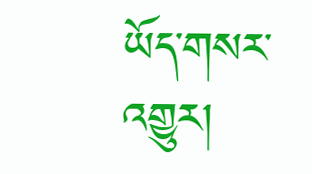ཡོད་གསར་འགྱུར།